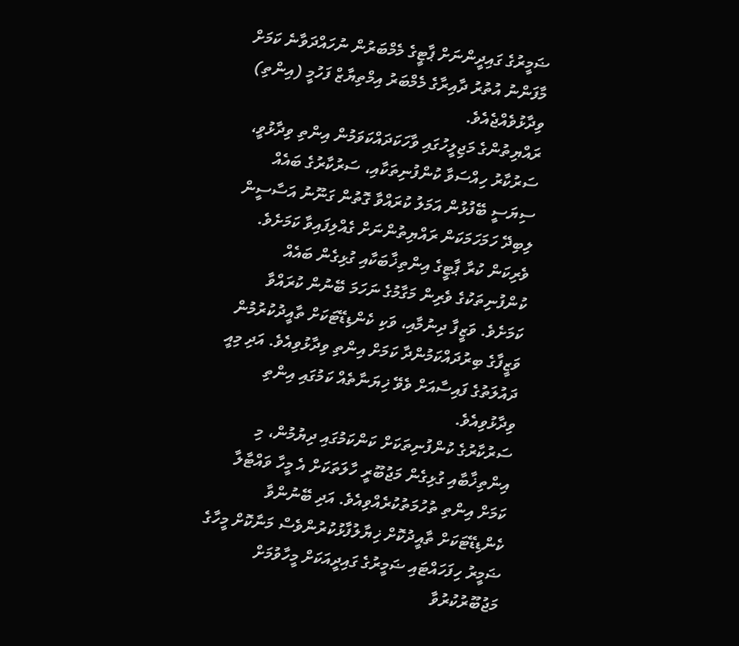ޟަމީރުގެ ގައިދީންނަށް ޕާޓީގެ މެމްބަރުން ނުހައްދަވާނެ ކަމަށް މާފަންނު އުތުރު ދާއިރާގެ މެމްބަރު އިމްތިޔާޒް ފަހުމީ (އިންތި) ވިދާޅުވެއްޖެއެވެ.
ރައްޔިތުންގެ މަޖިލީހުގައި ވާހަކަދައްކަވަމުން އިންތި ވިދާޅުވީ، ސަރުކާރު ހިއްސަވާ ކުންފުނިތަކާއި، ސަރުކާރުގެ ބައެއް ސިޔަސީ ބޭފުޅުން އަމަލު ކުރައްވާ ގޮތުން ގަނޫނު އަސާސީން ލިބިދޭ ހަމަހަމަކަން ރައްޔިތުންނަށް ގެއްލިފައިވާ ކަމަށެވެ. ވެރިކަން ކުރާ ޕާޓީގެ އިންތިޚާބަކާއި ގުޅިގެން ބައެއް ކުންފުނިތަކުގެ ވެރިން މަގާމުގެ ނަހަމަ ބޭނުން ކުރައްވާ ކަމަށެވެ. ވަޒީފާ ދިނުމާއި، ވަކި ކެންޑިޑޭޓަކަށް ތާއީދުކުރުމުން ވަޒީފާގެ ބިރުދައްކަމުންދާ ކަމަށް އިންތި ވިދާޅުވިއެވެ. އަދި މިއީ ދައުލަތުގެ ފައިސާއަށް ވެވޭ ޚިޔަނާތެއް ކަމުގައި އިންތި ވިދާޅުވިއެވެ.
ސަރުކާރުގެ ކުންފުނިތަކަށް ކަންކަމުގައި ދިޔުމުން، މި އިންތިޚާބާއި ގުޅިގެން މަޖުބޫރީ ހާލަތަކަށް އެ މީހާ ވައްޓާލާ ކަމަށް އިންތި ތުހުމަތުކުރެއްވިއެވެ. އަދި ބޭނުންވާ ކެންޑިޑޭޓަކަށް ތާއީދުކޮށް ޚިޔާލުފާޅުކުރުންވެސް މަނާކޮށް މީހާގެ ޟަމީރު ހިފަހައްޓައި ޟަމީރުގެ ގައިދީއަކަށް މީހާވުމަށް މަޖުބޫރުކުރުވާ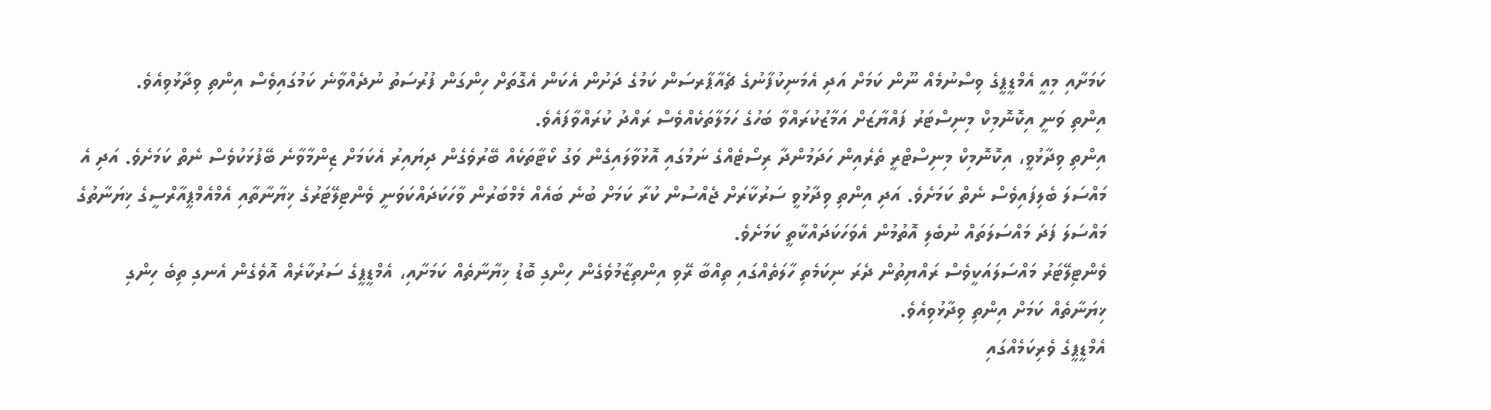ކަމަށާއި މިއީ އެމްޑީޕީގެ ވިސްނުމެއް ނޫން ކަމަށް އަދި އެމަނިކުފާނުގެ ޗެއާޕާރސަން ކަމުގެ ދަށުން އެކަން އެގޮތަށް ހިންގަން ފުރުސަތު ނުދެއްވާނެ ކަމުގައިވެސް އިންތި ވިދާޅުވިއެވެ.
އިންތި ވަނީ އިކޮނޮމިކް މިނިސްޓަރު ފައްޔާޒަށް އަމާޒުކުރައްވާ ބަހުގެ ހަމަލާތަކެއްވެސް ރައްދު ކުރައްވާފައެވެ.
އިންތި ވިދާޅުވީ، އިކޮނޮމިކް މިނިސްޓްރީ ތެރެއިން ހަދަމުންދާ ރިސޯޓެއްގެ ނަމުގައި އޮޅުވާލައިގެން ވަގު ކޯޓާތަކެއް ބޭރުވެގެން ދިޔައިރު އެކަމަށް ޒިންމާވާނެ ބޭފުޅަކުވެސް ނެތް ކަމަށެވެ. އަދި އެ މައްސަލަ ބެލިފައިވެސް ނެތް ކަމަށެވެ. އަދި އިންތި ވިދާޅުވީ ސަރުކާރަށް ޖެއްސުން ކުރާ ކަމަށް ބުނެ ބައެއް މެމްބަރުން ވާހަކަދައްކަވަނީ ވެންޓިލޭޓަރުގެ ޚިޔާނާތާއި އެމްއެމްޕީއާރްސީގެ ޚިޔަނާތުގެ މައްސަލަ ފަދަ މައްސަލަތައް ނުބެލި އޮތުމުން އެވަހަކަދައްކާތީ ކަމަށެވެ.
ވެންޓިލޭޓަރު މައްސަލައަކީވެސް ރައްޔިތުން ދެރަ ނިކަމެތި ހާލަތެއްގައި ތިއްބާ ރޭވި އިންތިޒާމުވެގެން ހިންގި ބޮޑު ޚިޔާނާތެއް ކަމަށާއި، އެމްޑީޕީގެ ސަރުކާރެއް އޮވެގެން އެނގި ތިބެ ހިންގި ޚިޔަނާތެއް ކަމަށް އިންތި ވިދާޅުވިއެވެ.
އެމްޑީޕީގެ ވެރިކަމެއްގައި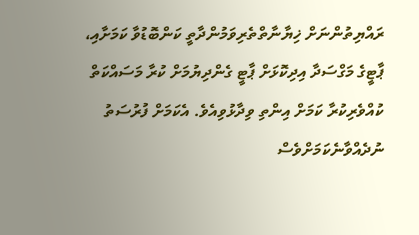ރައްޔިތުންނަށް ޚިޔާނާތްތެރިވަމުންދާތީ ކަންބޮޑުވާ ކަމަށާއި، ޕާޓީގެ މަގްސަދާ އިދިކޮޅަށް ޕާޓީ ގެންދިޔުމަށް ކުރާ މަސައްކަތް ކުއްވެރިކުރާ ކަމަށް އިންތި ވިދާޅުވިއެވެ. އެކަމަށް ފުރުސަތު ނުދެއްވާނެކަމަށްވެސް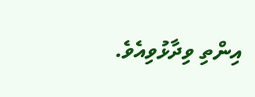އިންތި ވިދާޅުވިއެވެ.